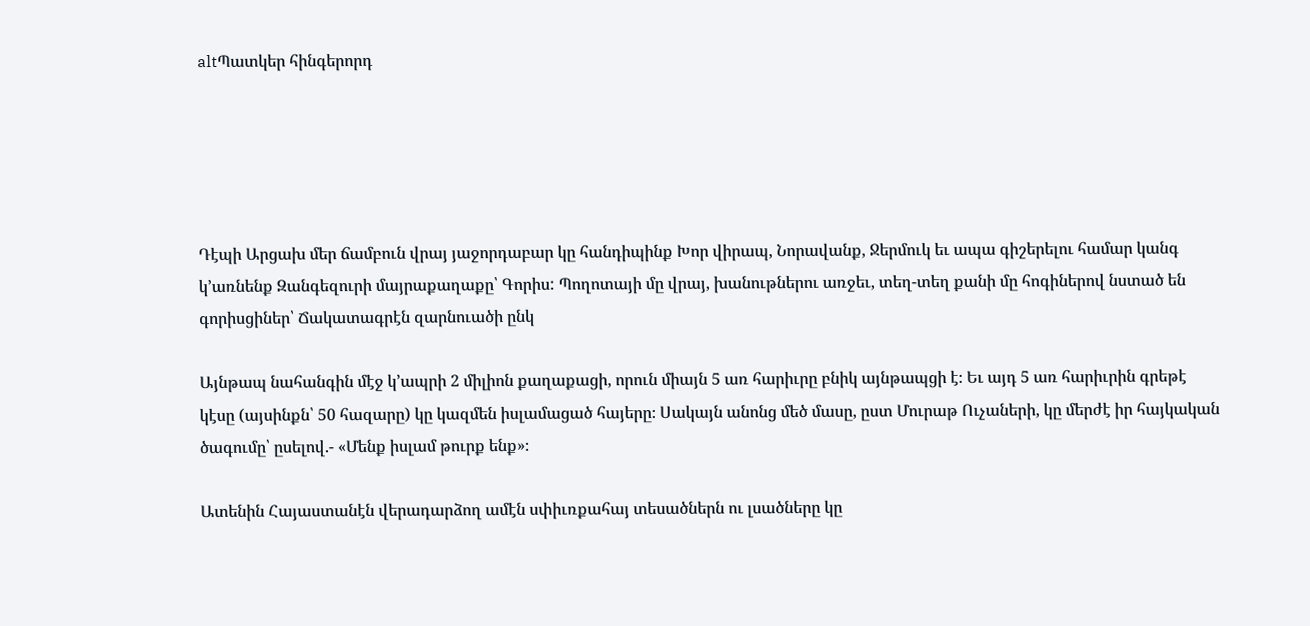altՊատկեր հինգերորդ





Դէպի Արցախ մեր ճամբուն վրայ յաջորդաբար կը հանդիպինք Խոր վիրապ, Նորավանք, Ջերմուկ եւ ապա գիշերելու համար կանգ կ’առնենք Զանգեզուրի մայրաքաղաքը՝ Գորիս: Պողոտայի մը վրայ, խանութներու առջեւ, տեղ-տեղ քանի մը հոգիներով նստած են գորիսցիներ՝ Ճակատագրէն զարնուածի ընկ

Այնթապ նահանգին մէջ կ՚ապրի 2 միլիոն քաղաքացի, որուն միայն 5 առ հարիւրը բնիկ այնթապցի է։ Եւ այդ 5 առ հարիւրին գրեթէ կէսը (այսինքն՝ 50 հազարը) կը կազմեն իսլամացած հայերը։ Սակայն անոնց մեծ մասը, ըստ Մուրաթ Ուչաների, կը մերժէ իր հայկական ծագումը՝ ըսելով.- «Մենք իսլամ թուրք ենք»։

Ատենին Հայաստանէն վերադարձող ամէն սփիւռքահայ տեսածներն ու լսածները կը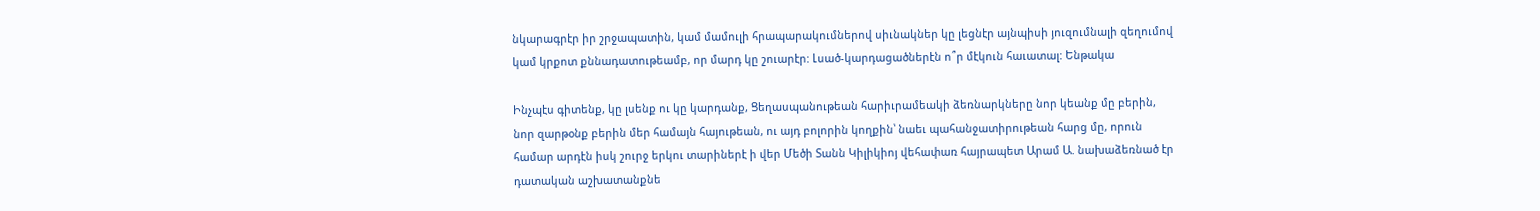նկարագրէր իր շրջապատին, կամ մամուլի հրապարակումներով սիւնակներ կը լեցնէր այնպիսի յուզումնալի զեղումով կամ կրքոտ քննադատութեամբ, որ մարդ կը շուարէր: Լսած-կարդացածներէն ո՞ր մէկուն հաւատալ: Ենթակա

Ինչպէս գիտենք, կը լսենք ու կը կարդանք, Ցեղասպանութեան հարիւրամեակի ձեռնարկները նոր կեանք մը բերին, նոր զարթօնք բերին մեր համայն հայութեան, ու այդ բոլորին կողքին՝ նաեւ պահանջատիրութեան հարց մը, որուն համար արդէն իսկ շուրջ երկու տարիներէ ի վեր Մեծի Տանն Կիլիկիոյ վեհափառ հայրապետ Արամ Ա. նախաձեռնած էր դատական աշխատանքնե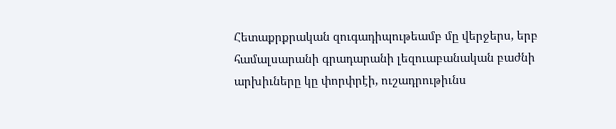Հետաքրքրական զուգադիպութեամբ մը վերջերս, երբ համալսարանի գրադարանի լեզուաբանական բաժնի արխիւները կը փորփրէի, ուշադրութիւնս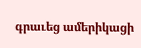գրաւեց ամերիկացի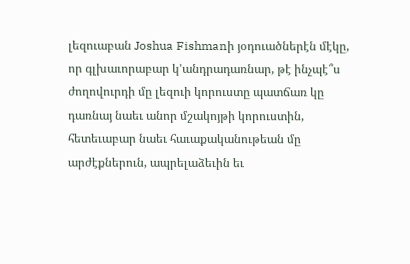լեզուաբան Joshua Fishmanի յօդուածներէն մէկը, որ գլխաւորաբար կ՚անդրադառնար, թէ ինչպէ՞ս ժողովուրդի մը լեզուի կորուստը պատճառ կը դառնայ նաեւ անոր մշակոյթի կորուստին, հետեւաբար նաեւ հաւաքականութեան մը արժէքներուն, ապրելաձեւին եւ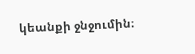կեանքի ջնջումին։